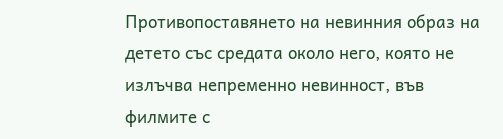Противопоставянето на невинния образ на детето със средата около него, която не излъчва непременно невинност, във филмите с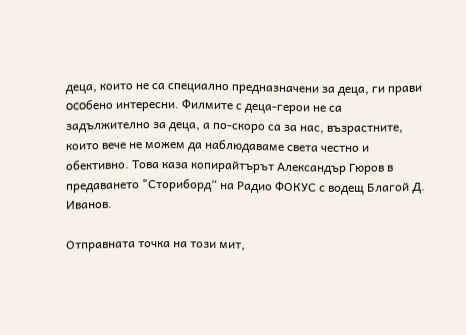деца, които не са специално предназначени за деца, ги прави ocoбeнo интересни. Филмите с деца-герои не са задължително за деца, а по-скоро са за нас, възрастните, които вече не можем да наблюдаваме света честно и обективно. Това каза копирайтърът Александър Гюров в предаването "Сториборд“ на Радио ФОКУС с водещ Благой Д. Иванов.

Отправната точка на този мит,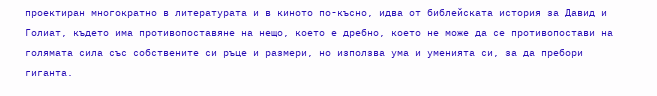проектиран многократно в литературата и в киното по-късно, идва от библейската история за Давид и Голиат, където има противопоставяне на нещо, което е дребно, което не може да се противопостави на голямата сила със собствените си ръце и размери, но използва ума и уменията си, за да пребори гиганта.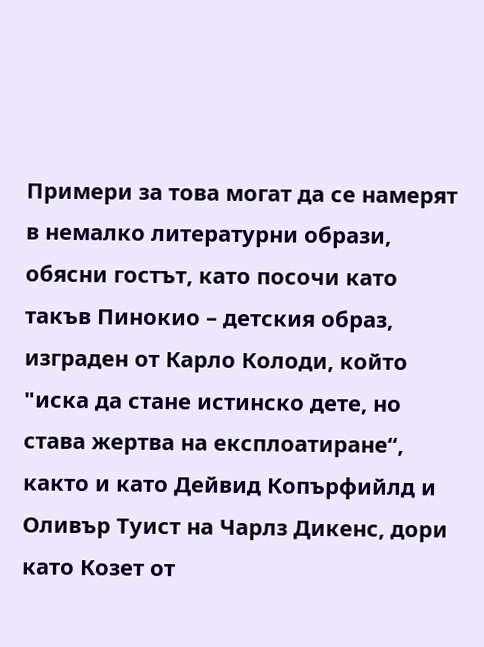Примери за това могат да се намерят в немалко литературни образи, обясни гостът, като посочи като такъв Пинокио – детския образ, изграден от Карло Колоди, който "иска да стане истинско дете, но става жертва на експлоатиране“, както и като Дейвид Копърфийлд и Оливър Туист на Чарлз Дикенс, дори като Козет от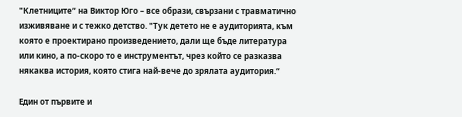"Клетниците“ на Виктор Юго – все образи, свързани с травматично изживяване и с тежко детство. "Тук детето не е аудиторията, към която е проектирано произведението, дали ще бъде литература или кино, а по-скоро то е инструментът, чрез който се разказва някаква история, която стига най-вече до зрялата аудитория.“

Един от първите и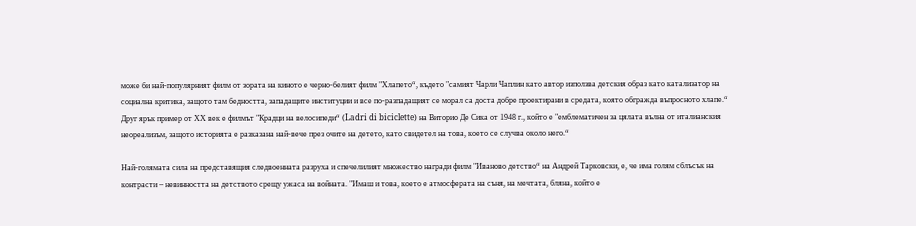може би най-популярният филм от зората на киното е черно-белият филм "Хлапето“, където "самият Чарли Чаплин като автор използва детския образ като катализатор на социална критика, защото там бедността, западащите институции и все по-разпадащият се морал са доста добре проектирани в средата, която обгражда въпросното хлапе.“ Друг ярък пример от ХХ век е филмът "Крадци на велосипеди“ (Ladri di biciclette) на Виторио Де Сика от 1948 г., който е "емблематичен за цялата вълна от италианския неореализъм, защото историята е разказана най-вече през очите на детето, като свидетел на това, което се случва около него.“

Най-голямата сила на представящия следвоенната разруха и спечелилият множество награди филм "Иваново детство“ на Андрей Тарковски, е, че има голям сблъсък на контрасти – невинността на детството срещу ужаса на войната. "Имаш и това, което е атмосферата на съня, на мечтата, бляна, който е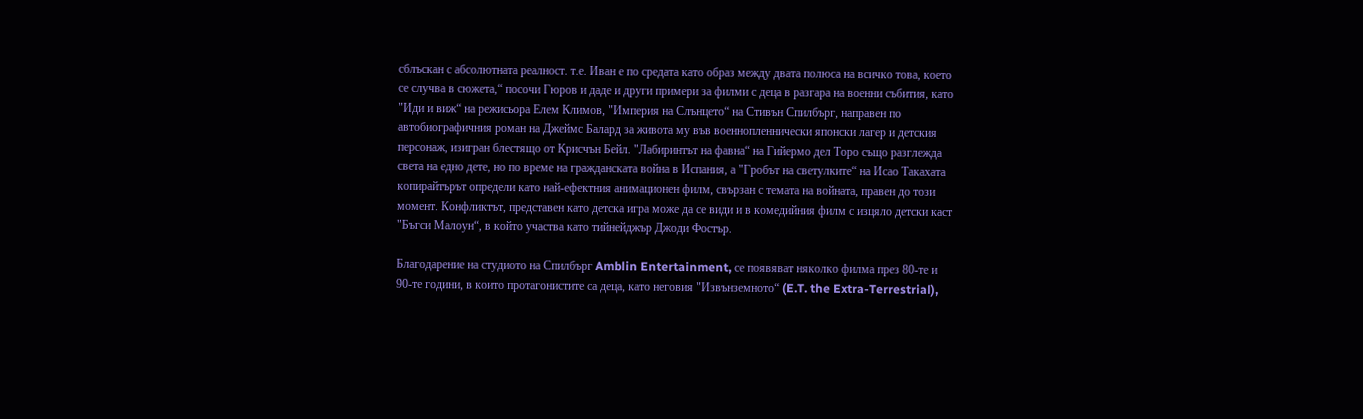сблъскан с абсолютната реалност. т.е. Иван е по средата като образ между двата полюса на всичко това, което се случва в сюжета,“ посочи Гюров и даде и други примери за филми с деца в разгара на военни събития, като "Иди и виж“ на режисьора Елем Климов, "Империя на Слънцето“ на Стивън Спилбърг, направен по автобиографичния роман на Джеймс Балард за живота му във военнопленнически японски лагер и детския персонаж, изигран блестящо от Крисчън Бейл. "Лабиринтът на фавна“ на Гийермо дел Торо също разглежда света на едно дете, но по време на гражданската война в Испания, а "Гробът на светулките“ на Исао Такахата копирайтърът определи като най-ефектния анимационен филм, свързан с темата на войната, правен до този момент. Конфликтът, представен като детска игра може да се види и в комедийния филм с изцяло детски каст "Бъгси Малоун“, в който участва като тийнейджър Джоди Фостър.

Благодарение на студиото на Спилбърг Amblin Entertainment, се появяват няколко филма през 80-те и 90-те години, в които протагонистите са деца, като неговия "Извънземното“ (E.T. the Extra-Terrestrial),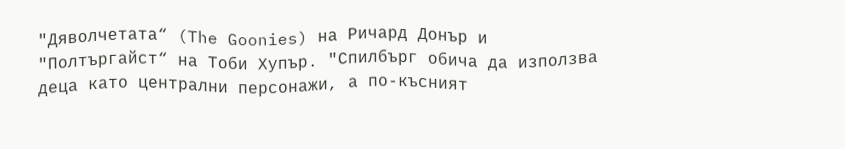"Дяволчетата“ (The Goonies) на Ричард Донър и "Полтъргайст“ на Тоби Хупър. "Спилбърг обича да използва деца като централни персонажи, а по-късният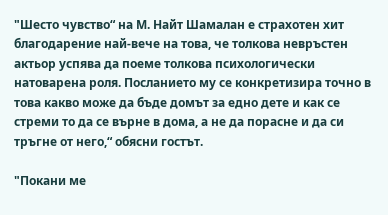"Шесто чувство“ на М. Найт Шамалан е страхотен хит благодарение най-вече на това, че толкова невръстен актьор успява да поеме толкова психологически натоварена роля. Посланието му се конкретизира точно в това какво може да бъде домът за едно дете и как се стреми то да се върне в дома, а не да порасне и да си тръгне от него,“ обясни гостът.

"Покани ме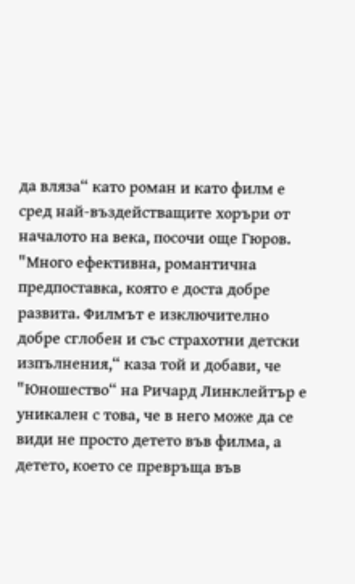да вляза“ като роман и като филм е сред най-въздействащите хоръри от началото на века, посочи още Гюров. "Много ефективна, романтична предпоставка, която е доста добре развита. Филмът е изключително добре сглобен и със страхотни детски изпълнения,“ каза той и добави, че "Юношество“ на Ричард Линклейтър е уникален с това, че в него може да се види не просто детето във филма, а детето, което се превръща във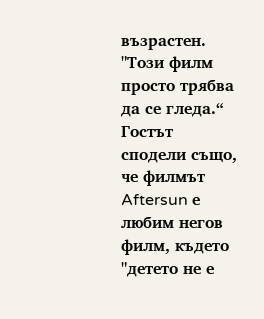възрастен. "Този филм просто трябва да се гледа.“  Гостът сподели също, че филмът Aftersun е любим негов филм, където "детето не е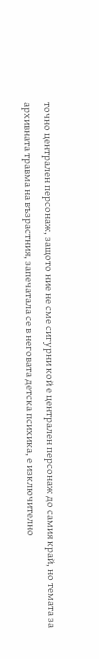точно централен персонаж, защото ние не сме сигурни кой е централен персонаж до самия край, но темата за архивната травма на възрастния, запечатала се в неговата детска психика, е изключително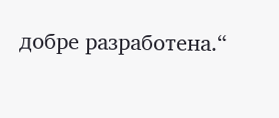добре разработена.“